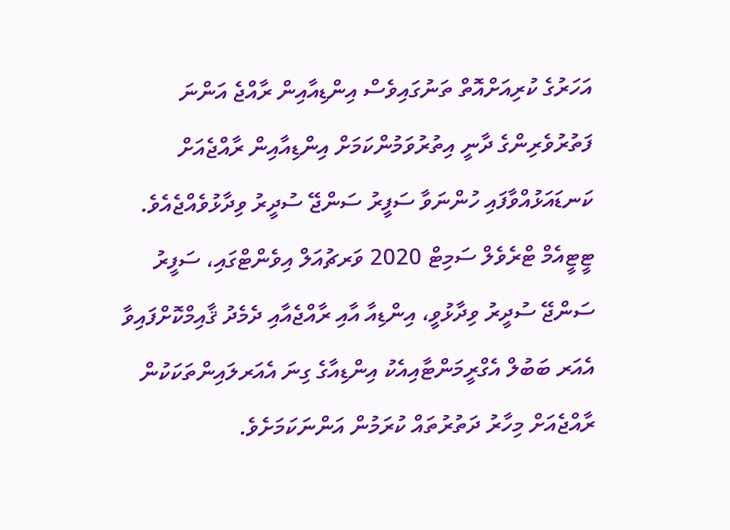އަހަރުގެ ކުރިއަށްއޮތް ތަނުގައިވެސް އިންޑިއާއިން ރާއްޖެ އަންނަ ފަތުރުވެރިންގެ ދާނީ އިތުރުވަމުންކަމަށް އިންޑިއާއިން ރާއްޖެއަށް ކަނޑައަޅުއްވާފައި ހުންނަވާ ސަފީރު ސަންޖޭ ސުދީރު ވިދާޅުވެއްޖެއެވެ.
ޓީޓީއެމް ޓްރެވެލް ސަމިޓް 2020 ވަރޗުއަލް އިވެންޓްގައި، ސަފީރު ސަންޖޭ ސުދީރު ވިދާޅުވީ، އިންޑިއާ އާއި ރާއްޖެއާއި ދެމެދު ޤާއިމްކޮށްފައިވާ އެއަރ ބަބުލް އެގްރީމަންޓާއިއެކު އިންޑިއާގެ ގިނަ އެއަރލައިންތަކަކުން ރާއްޖެއަށް މިހާރު ދަތުރުތައް ކުރަމުން އަންނަކަމަށެވެ.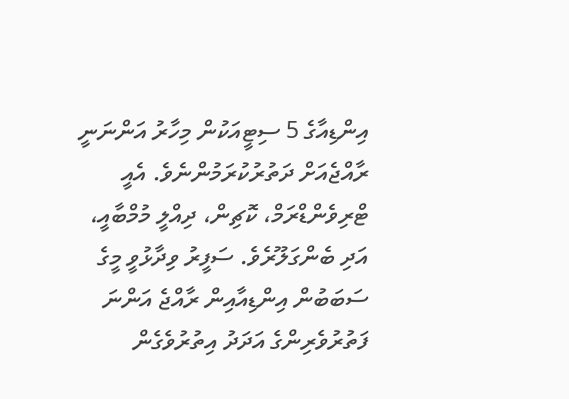އިންޑިއާގެ 5 ސިޓީއަކުން މިހާރު އަންނަނީ ރާއްޖެއަށް ދަތުރުކުރަމުންނެވެ. އެއީ ޓްރިވެންޑްރަމް، ކޮޗިން، ދިއްލީ މުމްބާއީ، އަދި ބެންގަލޫރެވެ. ސަފީރު ވިދާޅުވީ މީގެ ސަބަބުން އިންޑިއާއިން ރާއްޖެ އަންނަ ފަތުރުވެރިންގެ އަދަދު އިތުރުވެގެން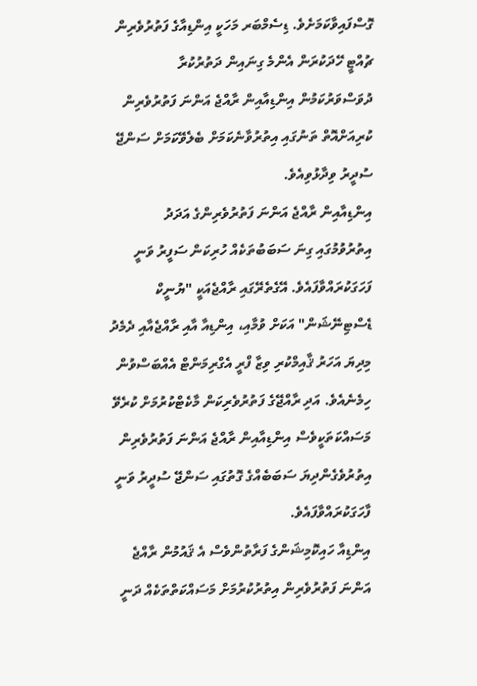ގޮސްފައިވާކަމަށެވެ. ޑިސެމްބަރ މަހަކީ އިންޑިއާގެ ފަތުރުވެރިން ޗުއްޓީ ހޭދަކުރަން އެންމެ ގިނައިން ދަތުރުކުރާ ދުވަސްވަރުކަމުން އިންޑިއާއިން ރާއްޖެ އަންނަ ފަތުރުވެރިން ކުރިއަށްއޮތް ތަނުގައި އިތުރުވާނެކަމަށް ބެލެވޭކަމަށް ސަންޖޭ ސުދީރު ވިދާޅުވިއެވެ.
އިންޑިއާއިން ރާއްޖެ އަންނަ ފަތުރުވެރިންގެ އަދަދު އިތުރުވުމުގައި ގިނަ ސަބަބުތަކެއް ހުރިކަން ސަފީރު ވަނީ ފަހަގަކުރައްވާފައެވެ. އޭގެތެރޭގައި ރާއްޖެއަކީ "ޔުނީކް ޑެސްޓިނޭޝަން" އަކަށް ވުމާއި، އިންޑިއާ އާއި ރާއްޖެއާއި ދެމެދު މިދިޔަ އަހަރު ޤާއިމްކުރި ވިޒާ ފްރީ އެގްރިމަންޓް އެއްބަސްވުން ހިމެނެއެވެ. އަދި ރާއްޖޭގެ ފަތުރުވެރިކަން މާކެޓްކުރުމަށް ކުރެވޭ މަސައްކަތަކީވެސް އިންޑިއާއިން ރާއްޖެ އަންނަ ފަތުރުވެރިން އިތުރުވެގެންދިޔަ ސަބަބެއްގެ ގޮތުގައި ސަންޖޭ ސުދީރު ވަނީ ފާހަގަކުރައްވާފައެވެ.
އިންޑިއާ ހައިކޮމިޝަންގެ ފަރާތުންވެސް އެ ޤައުމުން ރާއްޖެ އަންނަ ފަތުރުވެރިން އިތުރުކުރުމަށް މަސައްކަތްތަކެއް ދަނީ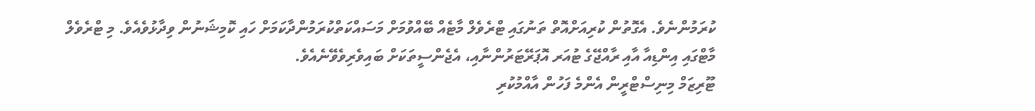ކުރަމުންނެވެ. އެގޮތުން ކުރިއަށްއޮތް ތަނުގައި ޓްރެވެލް މާޓެއް ބޭއްވުމަށް މަސައްކަތްކުރަމުންދާކަމަށް ހައި ކޮމިޝަނުން ވިދާޅުވެއެވެ. މި ޓްރެވެލް މާޓްގައި އިންޑިއާ އާއި ރާއްޖޭގެ ޓުއަރ އޮޕަރޭޓަރުންނާއި، އެޖެންސީތަކަށް ބައިވެރިވެވޭނެއެވެ.
ޓޫރިޒަމް މިނިސްޓްރީން އެންމެ ފަހުން އާއްމުކުރި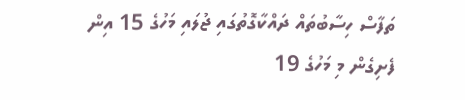ތަފާސް ހިސާބުތައް ދައްކާގޮތުގައި ޖުލައި މަހުގެ 15 އިން ފެށިގެން މި މަހުގެ 19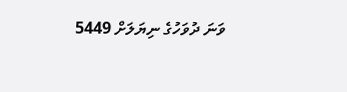ވަނަ ދުވަހުގެ ނިޔަލަށް 5449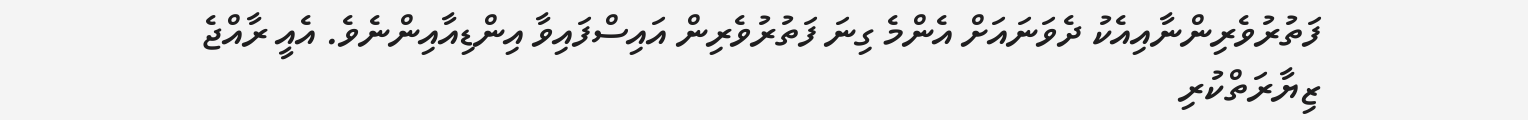ފަތުރުވެރިންނާއިއެކު ދެވަނައަށް އެންމެ ގިނަ ފަތުރުވެރިން އައިސްފައިވާ އިންޑިއާއިންނެވެ. އެއީ ރާއްޖެ ޒިޔާރަތްކުރި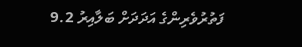ފަތުރުވެރިންގެ އަދަދަށް ބަލާއިރު 9.2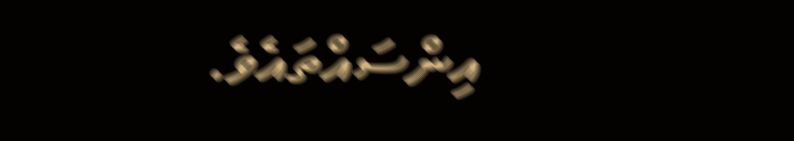އިންސައްތައެވެ.